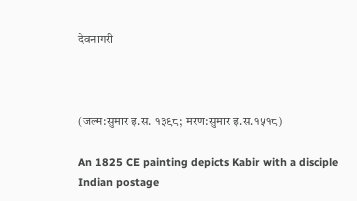देवनागरी



(जल्म:सुमार इ.स. १३९८; मरण:सुमार इ.स.१५१८)

An 1825 CE painting depicts Kabir with a disciple
Indian postage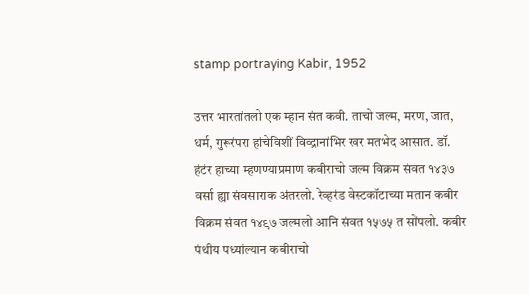stamp portraying Kabir, 1952

उत्तर भारतांतलो एक म्हान संत कवी. ताचो जल्म, मरण, जात, धर्म, गुरूरंपरा हांचेविशीं विव्द्रानांभिर खर मतभेद आसात. डॉ. हंटंर हाच्या म्हणण्याप्रमाण कबीराचो जल्म विक्रम संवत १४३७ वर्सा ह्या संवसाराक अंतरलो. रेव्हरंड वेस्टकॉटाच्या मतान कबीर विक्रम संवत १४९७ जल्मलो आनि संवत १५७५ त सोंपलो. कबीर पंथीय पध्यांल्यान कबीराचो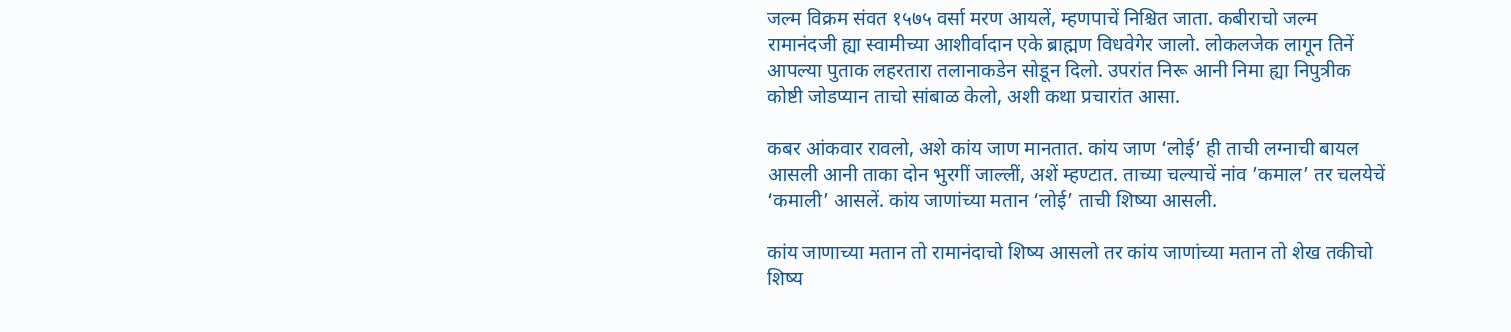जल्म विक्रम संवत १५७५ वर्सा मरण आयलें, म्हणपाचें निश्चित जाता. कबीराचो जल्म रामानंदजी ह्या स्वामीच्या आशीर्वादान एके ब्राह्मण विधवेगेर जालो. लोकलजेक लागून तिनें आपल्या पुताक लहरतारा तलानाकडेन सोडून दिलो. उपरांत निरू आनी निमा ह्या निपुत्रीक कोष्टी जोडप्यान ताचो सांबाळ केलो, अशी कथा प्रचारांत आसा.

कबर आंकवार रावलो, अशे कांय जाण मानतात. कांय जाण ‘लोई’ ही ताची लग्नाची बायल आसली आनी ताका दोन भुरगीं जाल्लीं, अशें म्हण्टात. ताच्या चल्याचें नांव ’कमाल’ तर चलयेचें ‘कमाली’ आसलें. कांय जाणांच्या मतान ‘लोई’ ताची शिष्या आसली.

कांय जाणाच्या मतान तो रामानंदाचो शिष्य आसलो तर कांय जाणांच्या मतान तो शेख तकीचो शिष्य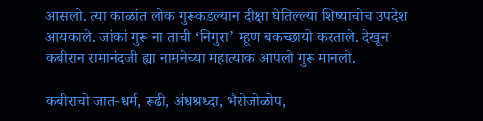आसलो. त्या काळांत लोक गुरूकडल्यान दीक्षा घेतिल्ल्या शिष्याचोच उपदेश आयकाले. जांकां गुरू ना ताची ‘निगुरा’ म्हूण बकच्छायो करताले. देखून कबीरान रामानंदजी ह्या नामनेच्या महात्याक आपलो गुरू मानलो.

कबीराचो जात-धर्म, रूढी, अंधश्रध्दा, भैरोजोळोप,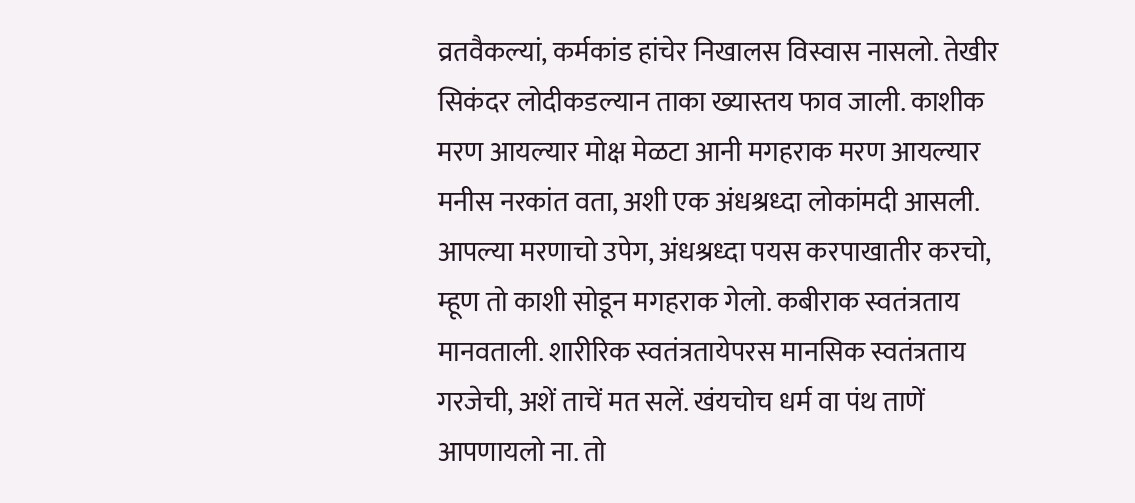व्रतवैकल्यां, कर्मकांड हांचेर निखालस विस्वास नासलो. तेखीर सिकंदर लोदीकडल्यान ताका ख्यास्तय फाव जाली. काशीक मरण आयल्यार मोक्ष मेळटा आनी मगहराक मरण आयल्यार मनीस नरकांत वता, अशी एक अंधश्रध्दा लोकांमदी आसली. आपल्या मरणाचो उपेग, अंधश्रध्दा पयस करपाखातीर करचो, म्हूण तो काशी सोडून मगहराक गेलो. कबीराक स्वतंत्रताय मानवताली. शारीरिक स्वतंत्रतायेपरस मानसिक स्वतंत्रताय गरजेची, अशें ताचें मत सलें. खंयचोच धर्म वा पंथ ताणें आपणायलो ना. तो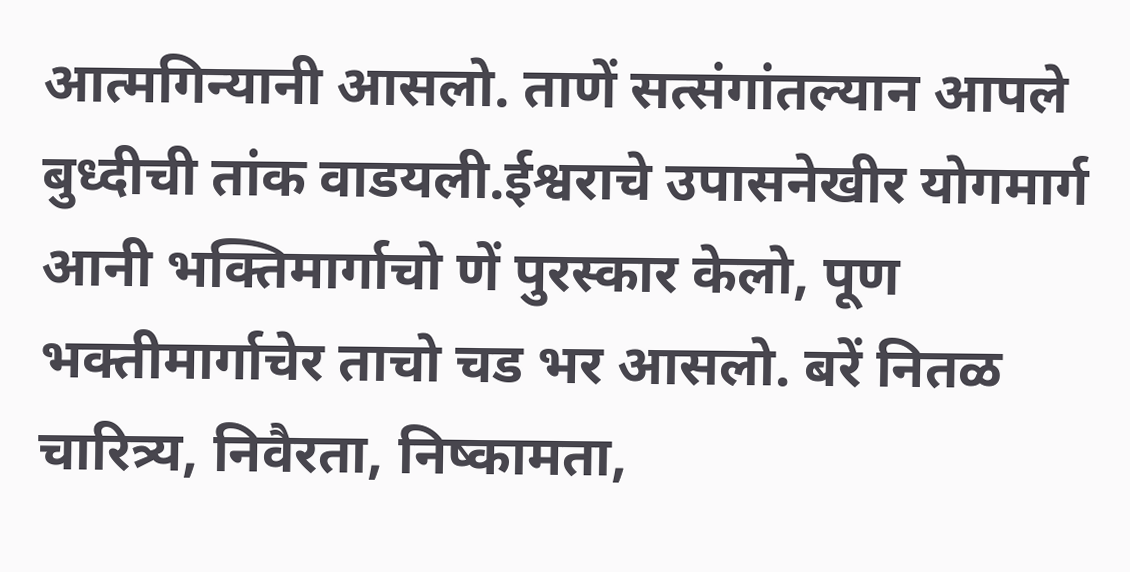आत्मगिन्यानी आसलो. ताणें सत्संगांतल्यान आपले बुध्दीची तांक वाडयली.ईश्वराचे उपासनेखीर योगमार्ग आनी भक्तिमार्गाचो णें पुरस्कार केलो, पूण भक्तीमार्गाचेर ताचो चड भर आसलो. बरें नितळ चारित्र्य, निवैरता, निष्कामता,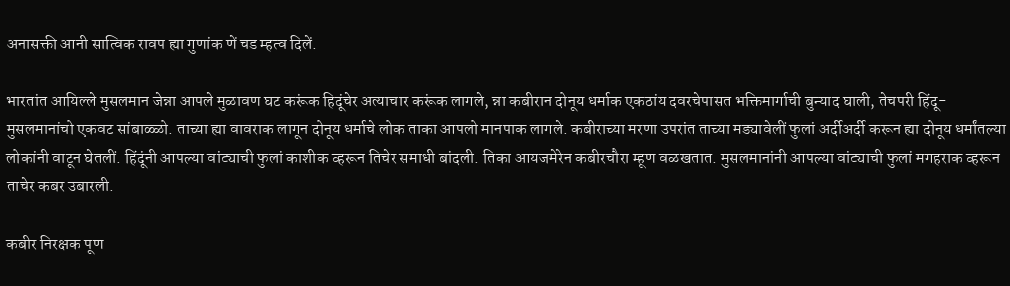अनासक्ती आनी सात्विक रावप ह्या गुणांक णें चड म्हत्व दिलें.

भारतांत आयिल्ले मुसलमान जेन्ना आपले मुळावण घट करूंक हिदूंचेर अत्याचार करूंक लागले, न्ना कबीरान दोनूय धर्माक एकठांय दवरचेपासत भक्तिमार्गाची बुन्याद घाली, तेचपरी हिंदू-मुसलमानांचो एकवट सांबाळ्ळो. ताच्या ह्या वावराक लागून दोनूय धर्माचे लोक ताका आपलो मानपाक लागले. कबीराच्या मरणा उपरांत ताच्या मड्यावेलीं फुलां अर्दीअर्दी करून ह्या दोनूय धर्मांतल्या लोकांनी वाटून घेतलीं. हिंदूंनी आपल्या वांट्याची फुलां काशीक व्हरून तिचेर समाधी बांदली. तिका आयजमेरेन कबीरचौरा म्हूण वळखतात. मुसलमानांनी आपल्या वांट्याची फुलां मगहराक व्हरून ताचेर कबर उबारली.

कबीर निरक्षक पूण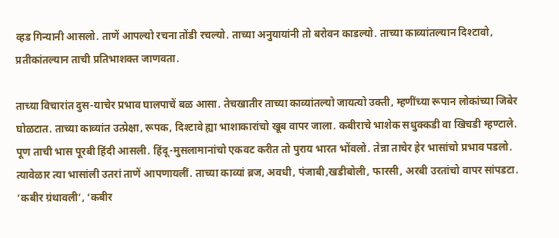व्हड गिन्यानी आसलो. ताणें आपल्यो रचना तोंडी रचल्यो. ताच्या अनुयायांनी तो बरोवन काडल्यो. ताच्या काव्यांतल्यान दिश्टावो, प्रतीकांतल्यान ताची प्रतिभाशक्त जाणवता.

ताच्या विचारांत दुस-याचेर प्रभाव घालपाचें बळ आसा. तेचखातीर ताच्या काव्यांतल्यो जायत्यो उक्ती, म्हणींच्या रूपान लोकांच्या जिबेर घोळटात. ताच्या काव्यांत उत्प्रेक्षा, रूपक, दिश्टावे ह्या भाशाकारांचो खूब वापर जाला. कबीराचे भाशेक सधुक्कडी वा खिचडी म्हण्टाले. पूण ताची भास पूरबी हिंदी आसली. हिंदू-मुसलामानांचो एकवट करीत तो पुराय भारत भोंवलो. तेन्ना ताचेर हेर भासांचो प्रभाव पडलो. त्यावेळार त्या भासांली उतरां ताणें आपणायलीं. ताच्या काव्यां ब्रज, अवधी, पंजाबी,खडीबोली, फारसी, अरबी उरतांचो वापर सांपडटा. ‘कबीर ग्रंथावली’, ‘कबीर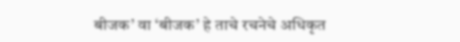बीजक’ वा ‘बीजक’ हे ताचे रचनेचे अधिकृत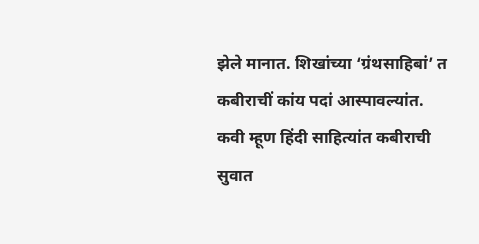झेले मानात. शिखांच्या ‘ग्रंथसाहिबां’ त कबीराचीं कांय पदां आस्पावल्यांत. कवी म्हूण हिंदी साहित्यांत कबीराची सुवात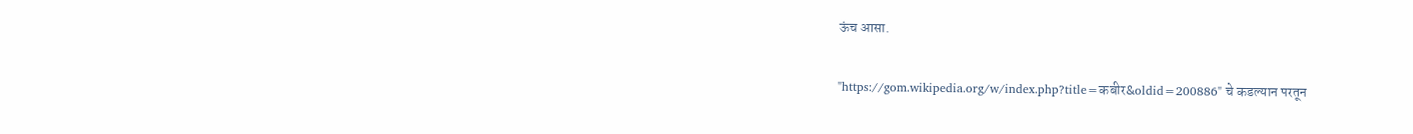ऊंच आसा.

"https://gom.wikipedia.org/w/index.php?title=कबीर&oldid=200886" चे कडल्यान परतून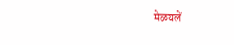मेळयलें